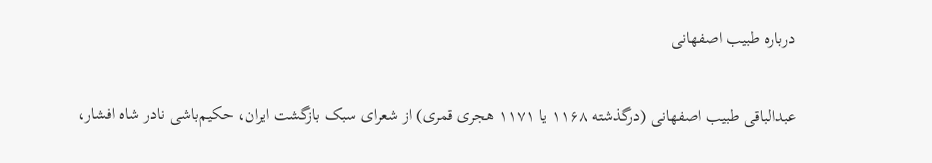درباره طبیب اصفهانی

عبدالباقی طبیب اصفهانی (درگذشته ۱۱۶۸ یا ۱۱۷۱ هجری قمری) از شعرای سبک بازگشت ایران، حکیم‌باشی نادر شاه افشار،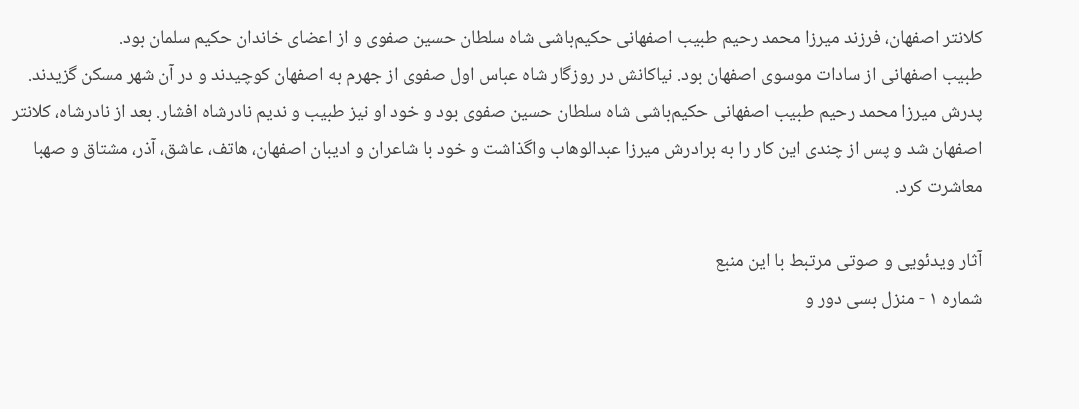کلانتر اصفهان، فرزند میرزا محمد رحیم طبیب اصفهانی حکیم‌باشی شاه سلطان حسین صفوی و از اعضای خاندان حکیم سلمان بود.
طبیب اصفهانی از سادات موسوی اصفهان بود. نیاکانش در روزگار شاه عباس اول صفوی از جهرم به اصفهان کوچیدند و در آن شهر مسکن گزیدند. پدرش میرزا محمد رحیم طبیب اصفهانی حکیم‌باشی شاه سلطان حسین صفوی بود و خود او نیز طبیب و ندیم نادرشاه افشار. بعد از نادرشاه، کلانتر اصفهان شد و پس از چندی این کار را به برادرش میرزا عبدالوهاب واگذاشت و خود با شاعران و ادیبان اصفهان، هاتف، عاشق، آذر، مشتاق و صهبا معاشرت کرد.

آثار ویدئویی و صوتی مرتبط با این منبع
شماره ۱ - منزل بسی دور و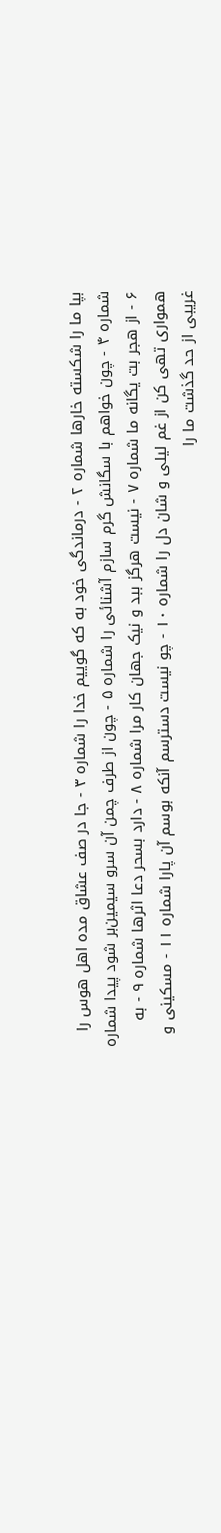بپا ما را شکسته خارها شماره ۲ - درماندگی خود به که گوییم خدا را شماره ۳ - جا در صف عشاق مده اهل هوس را شماره ۴ - چون خواهم با سگانش گرم سازم آشنائی را شماره ۵ - چون از طرف چمن آن سرو سیمین‌بر شود پیدا شماره ۶ - از هجر بت یگانه ما شماره ۷ - نیست هرگز ببد و نیک جهان کار مرا شماره ۸ - دارد بسحر دعا اثرها شماره ۹ - به همواری تهی کن از غم لیلی و شان دل را شماره ۱۰ - چو نیست دسترسم آنکه بوسم آن پارا شماره ۱۱ - مسکینی و غریبی از حد گذشت ما را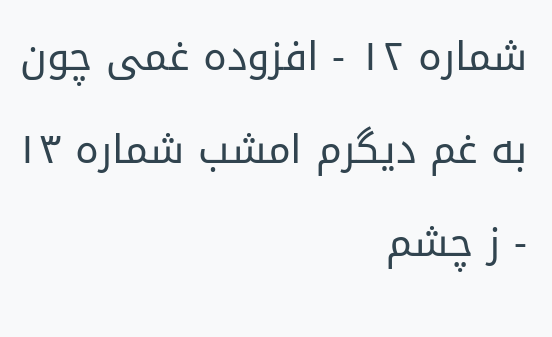شماره ۱۲ - افزوده غمی چون به غم دیگرم امشب شماره ۱۳ - ز چشم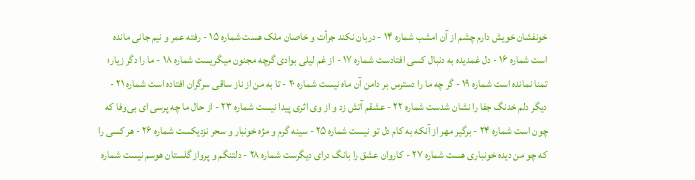خونفشان خویش دارم چشم از آن امشب شماره ۱۴ - دربان نکند جرأت و خاصان ملک هست شماره ۱۵ - رفته عمر و نیم جانی مانده است شماره ۱۶ - دل غمدیده به دنبال کسی افتادست شماره ۱۷ - از غم لیلی بوادی گرچه مجنون میگریست شماره ۱۸ - ما را دگر زیار؛ تمنا نمانده است شماره ۱۹ - گر چه ما را دسترس بر دامن آن ماه نیست شماره ۲۰ - تا به من از ناز ساقی سرگران افتاده است شماره ۲۱ - دیگر دلم خدنگ جفا را نشان شدست شماره ۲۲ - عشقم آتش زد و از وی اثری پیدا نیست شماره ۲۳ - از حال ما چه پرسی ای بی‌وفا که چون است شماره ۲۴ - برگیر مهر از آنکه به کام دل تو نیست شماره ۲۵ - سینه گرم و مژه خونبار و سحر نزدیکست شماره ۲۶ - هر کسی را که چو من دیده خونباری هست شماره ۲۷ - کاروان عشق را بانگ درای دیگرست شماره ۲۸ - دلتنگم و پرواز گلستان هوسم نیست شماره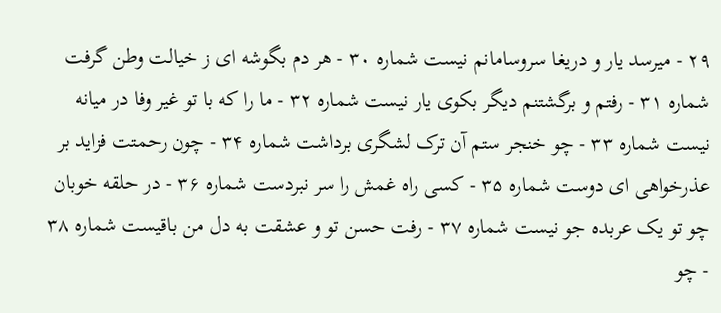۲۹ - میرسد یار و دریغا سروسامانم نیست شماره ۳۰ - هر دم بگوشه ای ز خیالت وطن گرفت شماره ۳۱ - رفتم و برگشتنم دیگر بکوی یار نیست شماره ۳۲ - ما را که با تو غیر وفا در میانه نیست شماره ۳۳ - چو خنجر ستم آن ترک لشگری برداشت شماره ۳۴ - چون رحمتت فزاید بر عذرخواهی ای دوست شماره ۳۵ - کسی راه غمش را سر نبردست شماره ۳۶ - در حلقه خوبان چو تو یک عربده جو نیست شماره ۳۷ - رفت حسن تو و عشقت به دل من باقیست شماره ۳۸ - چو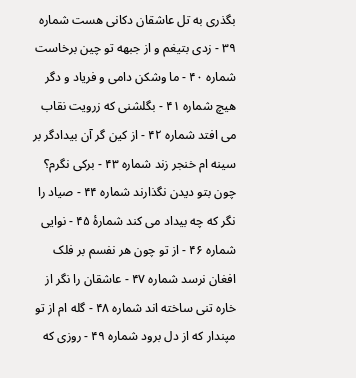بگذری به تل عاشقان دکانی هست شماره ۳۹ - زدی بتیغم و از جبهه تو چین برخاست شماره ۴۰ - ما وشکن دامی و فریاد و دگر هیچ شماره ۴۱ - بگلشنی که زرویت نقاب می افتد شماره ۴۲ - از کین گر آن بیدادگر بر سینه ام خنجر زند شماره ۴۳ - برکی نگرم؟ چون بتو دیدن نگذارند شماره ۴۴ - صیاد را نگر که چه بیداد می کند شمارهٔ ۴۵ - نوایی شماره ۴۶ - از تو چون هر نفسم بر فلک افغان نرسد شماره ۴۷ - عاشقان را نگر از خاره تنی ساخته اند شماره ۴۸ - گله ام از تو مپندار که از دل برود شماره ۴۹ - روزی که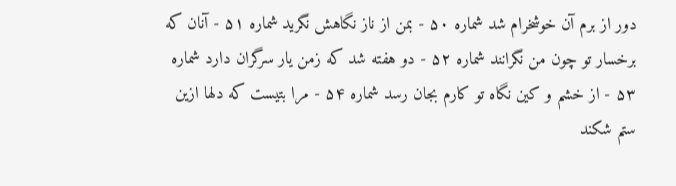دور از برم آن خوشخرام شد شماره ۵۰ - بمن از ناز نگاهش نگرید شماره ۵۱ - آنان که برخسار تو چون من نگرانند شماره ۵۲ - دو هفته شد که زمن یار سرگران دارد شماره ۵۳ - از خشم و کین نگاه تو کارم بجان رسد شماره ۵۴ - مرا بتیست که دلها ازین ستم شکند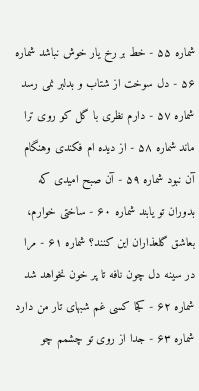شماره ۵۵ - خط بر رخ یار خوش نباشد شماره ۵۶ - دل سوخت از شتاب و بدلبر نمی رسد شماره ۵۷ - دارم نظری با گل کو روی ترا ماند شماره ۵۸ - از دیده ام فکندی وهنگام آن نبود شماره ۵۹ - آن صبح امیدی که بدوران تو یابند شماره ۶۰ - ساختی خوارم، بعاشق گلعذاران این کنند؟ شماره ۶۱ - مرا در سینه دل چون نافه تا پر خون نخواهد شد شماره ۶۲ - کجا کسی غم شبهای تار من دارد شماره ۶۳ - جدا از روی تو چشمم چو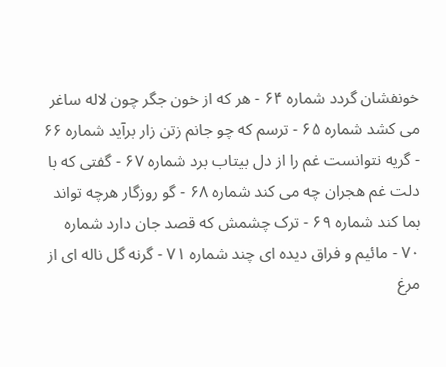خونفشان گردد شماره ۶۴ - هر که از خون جگر چون لاله ساغر می کشد شماره ۶۵ - ترسم که چو جانم زتن زار برآید شماره ۶۶ - گریه نتوانست غم را از دل بیتاب برد شماره ۶۷ - گفتی که با دلت غم هجران چه می کند شماره ۶۸ - گو روزگار هرچه تواند بما کند شماره ۶۹ - ترک چشمش که قصد جان دارد شماره ۷۰ - مائیم و فراق دیده ای چند شماره ۷۱ - گرنه گل ناله ای از مرغ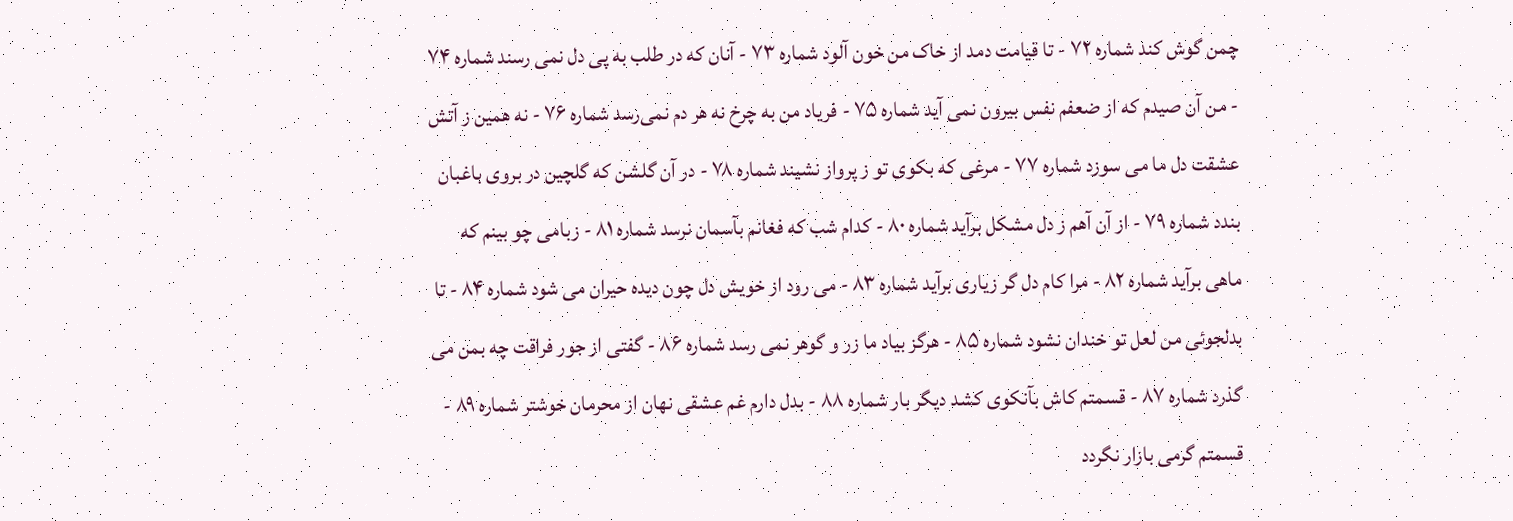چمن گوش کند شماره ۷۲ - تا قیامت دمد از خاک من خون آلود شماره ۷۳ - آنان که در طلب به پی دل نمی رسند شماره ۷۴ - من آن صیدم که از ضعفم نفس بیرون نمی آید شماره ۷۵ - فریاد من به چرخ نه هر دم نمی‌رسد شماره ۷۶ - نه همین ز آتش عشقت دل ما می سوزد شماره ۷۷ - مرغی که بکوی تو ز پرواز نشیند شماره ۷۸ - در آن گلشن که گلچین در بروی باغبان بندد شماره ۷۹ - از آن آهم ز دل مشکل برآید شماره ۸۰ - کدام شب که فغانم بآسمان نرسد شماره ۸۱ - زبامی چو بینم که ماهی برآید شماره ۸۲ - مرا کام دل گر زیاری برآید شماره ۸۳ - می رود از خویش دل چون دیده حیران می شود شماره ۸۴ - تا بدلجوئی من لعل تو خندان نشود شماره ۸۵ - هرگز بیاد ما زر و گوهر نمی رسد شماره ۸۶ - گفتی از جور فراقت چه بمن می گذرد شماره ۸۷ - قسمتم کاش بآنکوی کشد دیگر بار شماره ۸۸ - بدل دارم غم عشقی نهان از محرمان خوشتر شماره ۸۹ - قسمتم گرمی بازار نگردد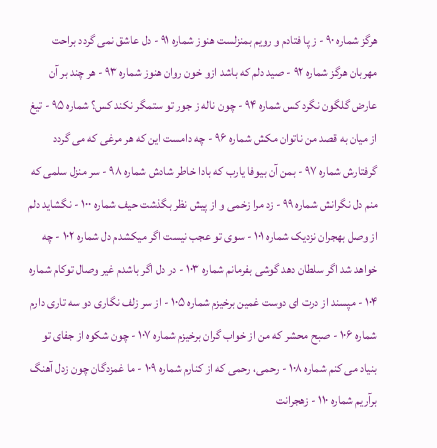هرگز شماره ۹۰ - ز پا فتادم و رویم بمنزلست هنوز شماره ۹۱ - دل عاشق نمی گردد براحت مهربان هرگز شماره ۹۲ - صید دلم که باشد ازو خون روان هنوز شماره ۹۳ - هر چند بر آن عارض گلگون نگرد کس شماره ۹۴ - چون ناله ز جور تو ستمگر نکند کس؟ شماره ۹۵ - تیغ از میان به قصد من ناتوان مکش شماره ۹۶ - چه دامست این که هر مرغی که می گردد گرفتارش شماره ۹۷ - بمن آن بیوفا یارب که بادا خاطر شادش شماره ۹۸ - سر منزل سلمی که منم دل نگرانش شماره ۹۹ - زد مرا زخمی و از پیش نظر بگذشت حیف شماره ۱۰۰ - نگشاید دلم از وصل بهجران نزدیک شماره ۱۰۱ - سوی تو عجب نیست اگر میکشدم دل شماره ۱۰۲ - چه خواهد شد اگر سلطان دهد گوشی بفرمانم شماره ۱۰۳ - در دل اگر باشدم غیر وصال توکام شماره ۱۰۴ - مپسند از درت ای دوست غمین برخیزم شماره ۱۰۵ - از سر زلف نگاری دو سه تاری دارم شماره ۱۰۶ - صبح محشر که من از خواب گران برخیزم شماره ۱۰۷ - چون شکوه از جفای تو بنیاد می کنم شماره ۱۰۸ - رحمی، رحمی که از کنارم شماره ۱۰۹ - ما غمزدگان چون زدل آهنگ برآریم شماره ۱۱۰ - زهجرانت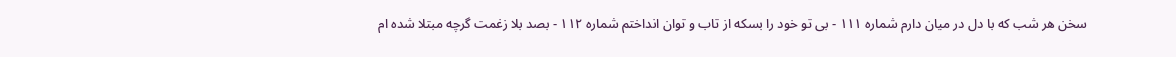سخن هر شب که با دل در میان دارم شماره ۱۱۱ - بی تو خود را بسکه از تاب و توان انداختم شماره ۱۱۲ - بصد بلا زغمت گرچه مبتلا شده ام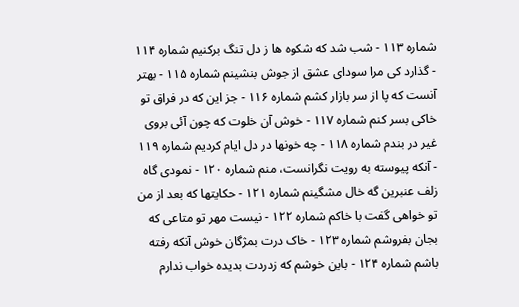شماره ۱۱۳ - شب شد که شکوه ها ز دل تنگ برکنیم شماره ۱۱۴ - گذارد کی مرا سودای عشق از جوش بنشینم شماره ۱۱۵ - بهتر آنست که پا از سر بازار کشم شماره ۱۱۶ - جز این که در فراق تو خاکی بسر کنم شماره ۱۱۷ - خوش آن خلوت که چون آئی بروی غیر در بندم شماره ۱۱۸ - چه خونها در دل ایام کردیم شماره ۱۱۹ - آنکه پیوسته به رویت نگرانست، منم شماره ۱۲۰ - نمودی گاه زلف عنبرین گه خال مشگینم شماره ۱۲۱ - حکایتها که بعد از من تو خواهی گفت با خاکم شماره ۱۲۲ - نیست مهر تو متاعی که بجان بفروشم شماره ۱۲۳ - خاک درت بمژگان خوش آنکه رفته باشم شماره ۱۲۴ - باین خوشم که زدردت بدیده خواب ندارم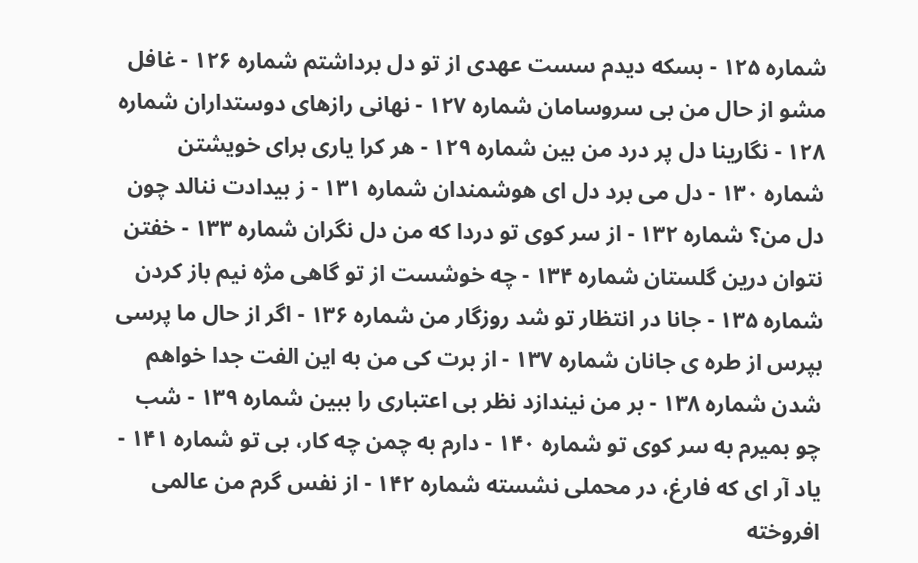شماره ۱۲۵ - بسکه دیدم سست عهدی از تو دل برداشتم شماره ۱۲۶ - غافل مشو از حال من بی سروسامان شماره ۱۲۷ - نهانی رازهای دوستداران شماره ۱۲۸ - نگارینا دل پر درد من بین شماره ۱۲۹ - هر کرا یاری برای خویشتن شماره ۱۳۰ - دل می برد دل ای هوشمندان شماره ۱۳۱ - ز بیدادت ننالد چون دل من؟ شماره ۱۳۲ - از سر کوی تو دردا که من دل نگران شماره ۱۳۳ - خفتن نتوان درین گلستان شماره ۱۳۴ - چه خوشست از تو گاهی مژه نیم باز کردن شماره ۱۳۵ - جانا در انتظار تو شد روزگار من شماره ۱۳۶ - اگر از حال ما پرسی بپرس از طره ی جانان شماره ۱۳۷ - از برت کی من به این الفت جدا خواهم شدن شماره ۱۳۸ - بر من نیندازد نظر بی اعتباری را ببین شماره ۱۳۹ - شب چو بمیرم به سر کوی تو شماره ۱۴۰ - دارم به چمن چه کار، بی تو شماره ۱۴۱ - یاد آر ای که فارغ، در محملی نشسته شماره ۱۴۲ - از نفس گرم من عالمی افروخته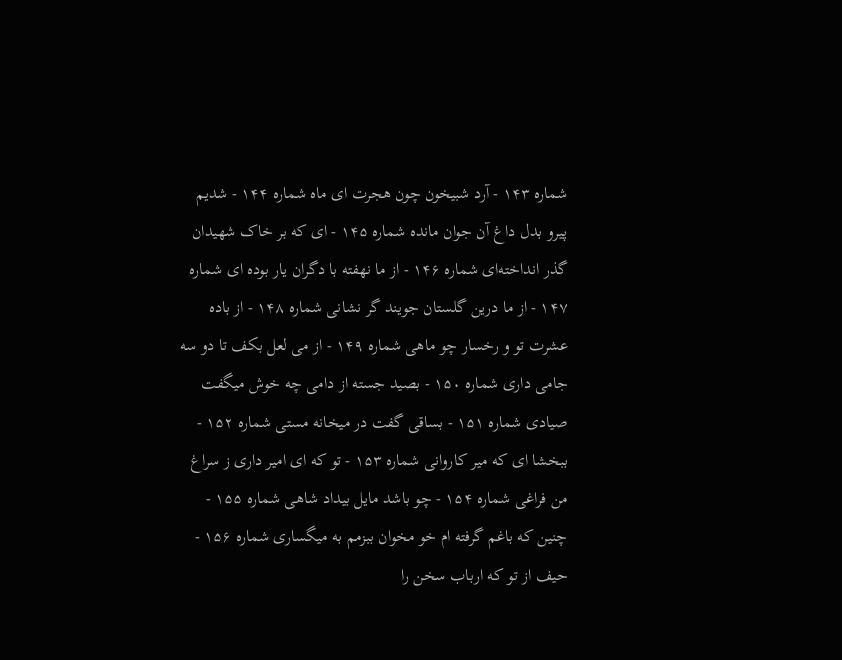شماره ۱۴۳ - آرد شبیخون چون هجرت ای ماه شماره ۱۴۴ - شدیم پیرو بدل داغ آن جوان مانده شماره ۱۴۵ - ای که بر خاک شهیدان گذر انداخته‌ای شماره ۱۴۶ - از ما نهفته با دگران یار بوده ای شماره ۱۴۷ - از ما درین گلستان جویند گر نشانی شماره ۱۴۸ - از باده عشرت تو و رخسار چو ماهی شماره ۱۴۹ - از می لعل بکف تا دو سه جامی داری شماره ۱۵۰ - بصید جسته از دامی چه خوش میگفت صیادی شماره ۱۵۱ - بساقی گفت در میخانه مستی شماره ۱۵۲ - ببخشا ای که میر کاروانی شماره ۱۵۳ - تو که ای امیر داری ز سراغ من فراغی شماره ۱۵۴ - چو باشد مایل بیداد شاهی شماره ۱۵۵ - چنین که باغم گرفته ام خو مخوان ببزمم به میگساری شماره ۱۵۶ - حیف از تو که ارباب سخن را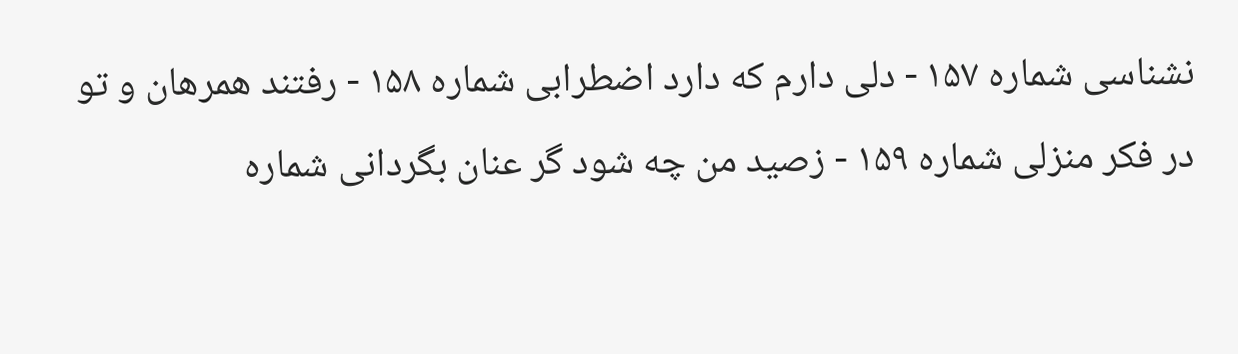نشناسی شماره ۱۵۷ - دلی دارم که دارد اضطرابی شماره ۱۵۸ - رفتند همرهان و تو در فکر منزلی شماره ۱۵۹ - زصید من چه شود گر عنان بگردانی شماره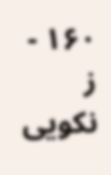۱۶۰ - ز نکویی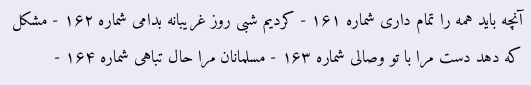آنچه باید همه را تمام داری شماره ۱۶۱ - کردیم شبی روز غریبانه بدامی شماره ۱۶۲ - مشکل که دهد دست مرا با تو وصالی شماره ۱۶۳ - مسلمانان مرا حال تباهی شماره ۱۶۴ -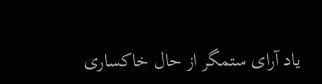یاد آرای ستمگر از حال خاکساری